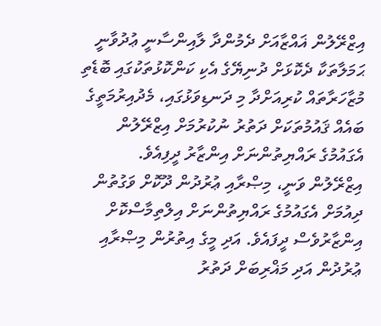އިޒްރޭލުން ޣައްޒާއަށް ދެމުންދާ ލާއިންސާނީ ޢުދުވާނީ ޙަމަލާތަކާ ދެކޮޅަށް ދުނިޔޭގެ އެކި ކަންކޮޅުތަކުގައި ބޮޑެތި މުޒާހަރާތައް ކުރިއަށްދާ މި ދަނޑިވަޅުގައި، މެދުއިރުމަތީގެ ބައެއް ޤައުމުތަކަށް ދަތުރު ނުކުރުމަށް އިޒްރޭލުން އެގައުމުގެ ރައްޔިތުންނަށް އިންޒާރު ދީފިއެވެ.
އިޒްރޭލުން ވަނީ، މިޞްރާއި ޢުރުދުން ދޫކޮށް ވަގުތުން ދިއުމަށް އެގައުމުގެ ރައްޔިތުންނަށް އިލްތިމާސްކޮށް އިންޒާރުވެސް ދީފައެވެ. އަދި މީގެ އިތުރުން މިޞްރާއި ޢުރުދުން އަދި މަޣްރިބަށް ދަތުރު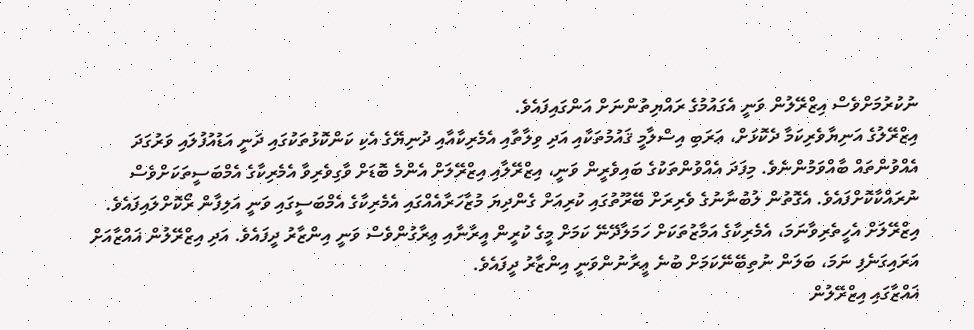ނުކުރުމަށްވެސް އިޒްރޭލުން ވަނީ އެގައުމުގެ ރައްޔިތުންނަށް އަންގައިފައެވެ.
އިޒްރޭލުގެ އަނިޔާވެރިކަމާ ދެކޮޅަށް، ޢަރަބި އިސްލާމީ ޤައުމުތަކާއި އަދި ވިލާތާއި އެމެރިކާއާއި ދުނިޔޭގެ އެކި ކަންކޮޅުތަކުގައި ދަނީ އަޑުއުފުލައި ވަރުގަދަ އެއްވުންތައް ބާއްވަމުންނެވެ. މިފަދަ އެއްވުންތަކުގެ ބައިވެރީން ވަނީ، އިޒްރޭލާއި އިޒްރޭލަށް އެންމެ ބޮޑަށް ވާގިވެރިވާ އެމެރިކާގެ އެމްބަސީތަކަށްވެސް ނުރައްކާކޮށްފައެވެ. އެގޮތުން ލުބުނާނުގެ ވެރިރަށް ބޭރޫތުގައި ކުރިއަށް ގެންދިޔަ މުޒާހަރާއެއްގައި އެމެރިކާގެ އެމްބަސީގައި ވަނީ އަލިފާން ރޯކޮށްލައިފައެވެ.
އިޒްރޭލަށް އެހީތެރިވާނަމަ، އެމެރިކާގެ އަމާޒުތަކަށް ހަމަލާދޭނޭ ކަމަށް މީގެ ކުރީން އީރާނާއި ޢިރާގުންވެސް ވަނީ އިންޒާރު ދީފައެވެ. އަދި އިޒްރޭލުން ޣައްޒާއަށް އަރައިގަނެފި ނަމަ، ބަލަން ނުތިބޭނޭކަމަށް ބުނެ ޢީރާނުންވަނީ އިންޒާރު ދީފައެވެ.
ޣައްޒާގައި އިޒްރޭލުން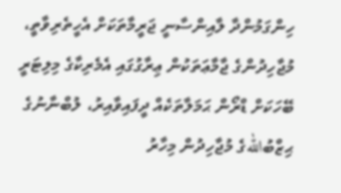ހިންގަމުންދާ ލާއިންސާނީ ޖަރީމާތަކަށް އެހީތެރިވާތީ، މުޖާހިދުންގެ ޖާމާޢަތަކުން ޢިރާގުގައި އެމެރިކާގެ މިލިޓަރީ ބޭހަކަށް ޑްރޯން ޙަމަލާތަކެއް ދީފައިވާއިރު، ލުބްނާނުގެ ޙިޒްބުاللهގެ މުޖާހިދުން މިހާރު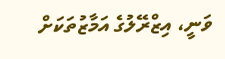ވަނީ، އިޒްރޭލުގެ އަމާޒުތަކަށް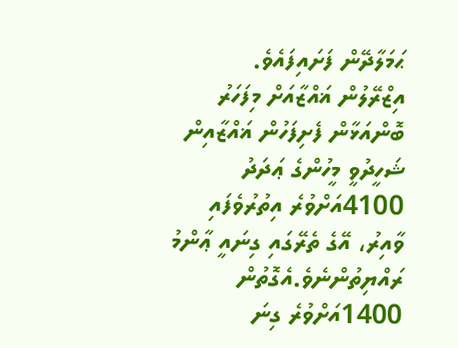ޙަމަލާދޭން ފަށައިފައެވެ.
އިޒްރޭލުން ޣައްޒާއަށް މިފަހަރު ބޮންއަޅާން ފެށިފަހުން ޣައްޒާއިން ޝަހީދުވީ މީހުންގެ ޢަދަދު 4100އަށްވުރެ އިތުރުވެފައި ވާއިރު، އޭގެ ތެރޭގައި ގިނައީ ޢާންމު ރައްޔިތުންނެވެ.އެގޮތުން 1400އަށްވުރެ ގިނަ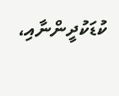ކުޑަކުދީންނާއި،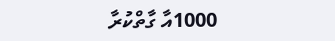1000އާ ގާތްކުރާ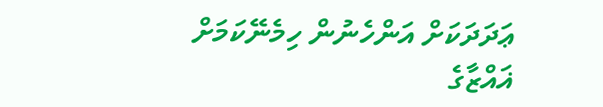ޢަދަދަކަށް އަންހެނުން ހިމެނޭކަމަށް ޣައްޒާގެ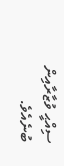ސިއްޙީ ވުޒާރާއިން ބުނެއެވެ.